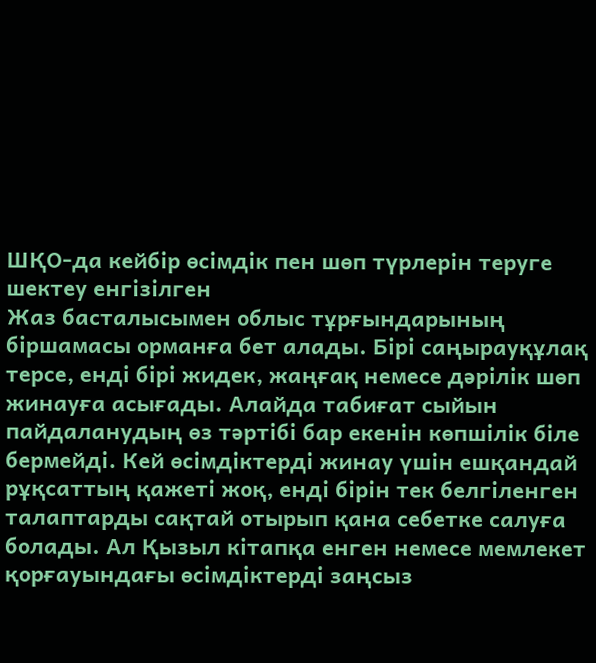ШҚО-да кейбір өсімдік пен шөп түрлерін теруге шектеу енгізілген
Жаз басталысымен облыс тұрғындарының біршамасы орманға бет алады. Бірі саңырауқұлақ терсе, енді бірі жидек, жаңғақ немесе дәрілік шөп жинауға асығады. Алайда табиғат сыйын пайдаланудың өз тәртібі бар екенін көпшілік біле бермейді. Кей өсімдіктерді жинау үшін ешқандай рұқсаттың қажеті жоқ, енді бірін тек белгіленген талаптарды сақтай отырып қана себетке салуға болады. Ал Қызыл кітапқа енген немесе мемлекет қорғауындағы өсімдіктерді заңсыз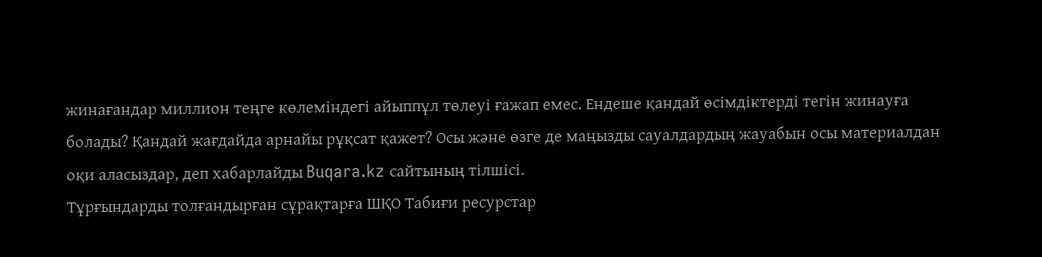жинағандар миллион теңге көлеміндегі айыппұл төлеуі ғажап емес. Ендеше қандай өсімдіктерді тегін жинауға болады? Қандай жағдайда арнайы рұқсат қажет? Осы және өзге де маңызды сауалдардың жауабын осы материалдан оқи аласыздар, деп хабарлайды Buqara.kz сайтының тілшісі.
Тұрғындарды толғандырған сұрақтарға ШҚО Табиғи ресурстар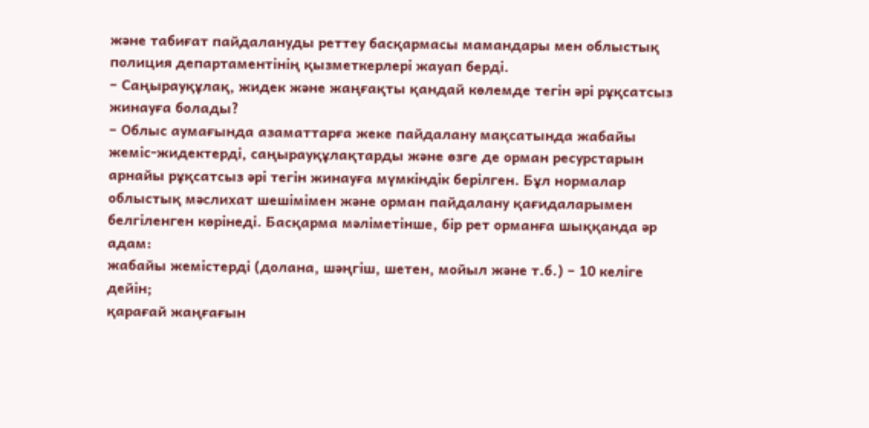және табиғат пайдалануды реттеу басқармасы мамандары мен облыстық полиция департаментінің қызметкерлері жауап берді.
– Саңырауқұлақ, жидек және жаңғақты қандай көлемде тегін әрі рұқсатсыз жинауға болады?
– Облыс аумағында азаматтарға жеке пайдалану мақсатында жабайы жеміс-жидектерді, саңырауқұлақтарды және өзге де орман ресурстарын арнайы рұқсатсыз әрі тегін жинауға мүмкіндік берілген. Бұл нормалар облыстық мәслихат шешімімен және орман пайдалану қағидаларымен белгіленген көрінеді. Басқарма мәліметінше, бір рет орманға шыққанда әр адам:
жабайы жемістерді (долана, шәңгіш, шетен, мойыл және т.б.) – 10 келіге дейін;
қарағай жаңғағын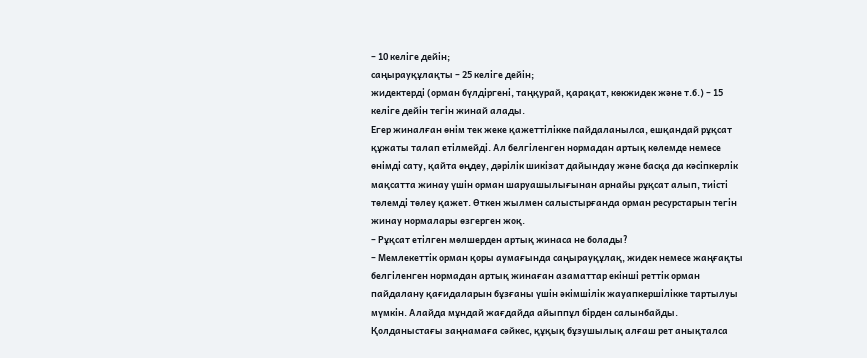– 10 келіге дейін;
саңырауқұлақты – 25 келіге дейін;
жидектерді (орман бүлдіргені, таңқурай, қарақат, көкжидек және т.б.) – 15 келіге дейін тегін жинай алады.
Егер жиналған өнім тек жеке қажеттілікке пайдаланылса, ешқандай рұқсат құжаты талап етілмейді. Ал белгіленген нормадан артық көлемде немесе өнімді сату, қайта өңдеу, дәрілік шикізат дайындау және басқа да кәсіпкерлік мақсатта жинау үшін орман шаруашылығынан арнайы рұқсат алып, тиісті төлемді төлеу қажет. Өткен жылмен салыстырғанда орман ресурстарын тегін жинау нормалары өзгерген жоқ.
– Рұқсат етілген мөлшерден артық жинаса не болады?
– Мемлекеттік орман қоры аумағында саңырауқұлақ, жидек немесе жаңғақты белгіленген нормадан артық жинаған азаматтар екінші реттік орман пайдалану қағидаларын бұзғаны үшін әкімшілік жауапкершілікке тартылуы мүмкін. Алайда мұндай жағдайда айыппұл бірден салынбайды. Қолданыстағы заңнамаға сәйкес, құқық бұзушылық алғаш рет анықталса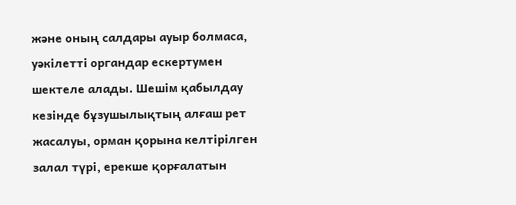және оның салдары ауыр болмаса, уәкілетті органдар ескертумен шектеле алады. Шешім қабылдау кезінде бұзушылықтың алғаш рет жасалуы, орман қорына келтірілген залал түрі, ерекше қорғалатын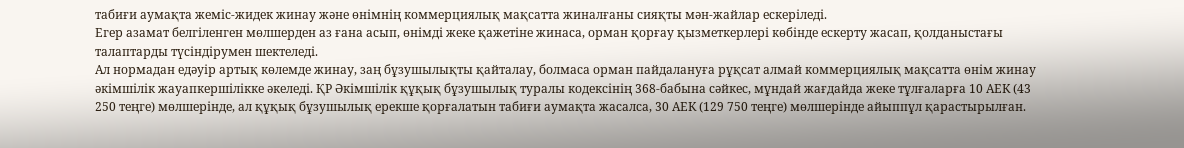табиғи аумақта жеміс-жидек жинау және өнімнің коммерциялық мақсатта жиналғаны сияқты мән-жайлар ескеріледі.
Егер азамат белгіленген мөлшерден аз ғана асып, өнімді жеке қажетіне жинаса, орман қорғау қызметкерлері көбінде ескерту жасап, қолданыстағы талаптарды түсіндірумен шектеледі.
Ал нормадан едәуір артық көлемде жинау, заң бұзушылықты қайталау, болмаса орман пайдалануға рұқсат алмай коммерциялық мақсатта өнім жинау әкімшілік жауапкершілікке әкеледі. ҚР Әкімшілік құқық бұзушылық туралы кодексінің 368-бабына сәйкес, мұндай жағдайда жеке тұлғаларға 10 АЕК (43 250 теңге) мөлшерінде, ал құқық бұзушылық ерекше қорғалатын табиғи аумақта жасалса, 30 АЕК (129 750 теңге) мөлшерінде айыппұл қарастырылған.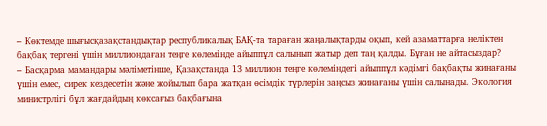– Көктемде шығысқазақстандықтар республикалық БАҚ-та тараған жаңалықтарды оқып, кей азаматтарға неліктен бақбақ тергені үшін миллиондаған теңге көлемінде айыппұл салынып жатыр деп таң қалды. Бұған не айтасыздар?
– Басқарма мамандары мәліметінше, Қазақстанда 13 миллион теңге көлеміндегі айыппұл кәдімгі бақбақты жинағаны үшін емес, сирек кездесетін және жойылып бара жатқан өсімдік түрлерін заңсыз жинағаны үшін салынады. Экология министрлігі бұл жағдайдың көксағыз бақбағына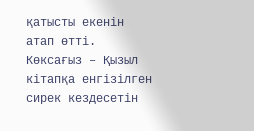қатысты екенін атап өтті.
Көксағыз – Қызыл кітапқа енгізілген сирек кездесетін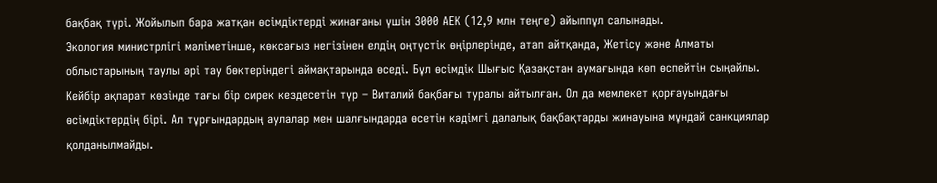бақбақ түрі. Жойылып бара жатқан өсімдіктерді жинағаны үшін 3000 АЕК (12,9 млн теңге) айыппұл салынады.
Экология министрлігі мәліметінше, көксағыз негізінен елдің оңтүстік өңірлерінде, атап айтқанда, Жетісу және Алматы облыстарының таулы әрі тау бөктеріндегі аймақтарында өседі. Бұл өсімдік Шығыс Қазақстан аумағында көп өспейтін сыңайлы.
Кейбір ақпарат көзінде тағы бір сирек кездесетін түр – Виталий бақбағы туралы айтылған. Ол да мемлекет қорғауындағы өсімдіктердің бірі. Ал тұрғындардың аулалар мен шалғындарда өсетін кәдімгі далалық бақбақтарды жинауына мұндай санкциялар қолданылмайды.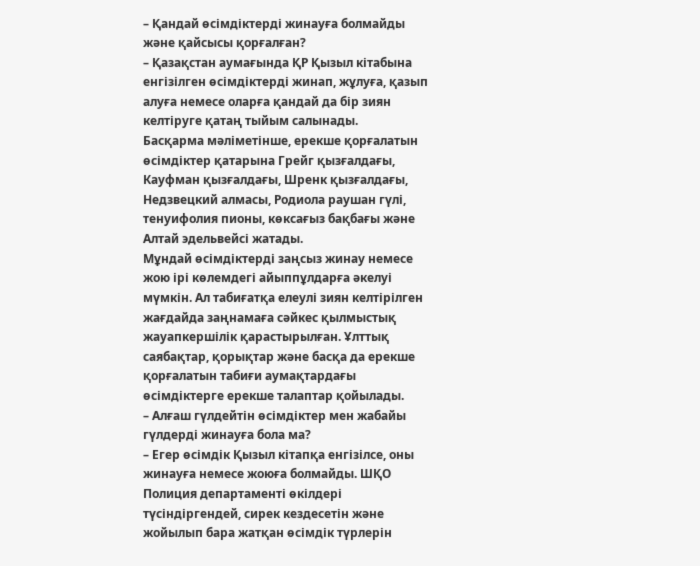– Қандай өсімдіктерді жинауға болмайды және қайсысы қорғалған?
– Қазақстан аумағында ҚР Қызыл кітабына енгізілген өсімдіктерді жинап, жұлуға, қазып алуға немесе оларға қандай да бір зиян келтіруге қатаң тыйым салынады.
Басқарма мәліметінше, ерекше қорғалатын өсімдіктер қатарына Грейг қызғалдағы, Кауфман қызғалдағы, Шренк қызғалдағы, Недзвецкий алмасы, Родиола раушан гүлі, тенуифолия пионы, көксағыз бақбағы және Алтай эдельвейсі жатады.
Мұндай өсімдіктерді заңсыз жинау немесе жою ірі көлемдегі айыппұлдарға әкелуі мүмкін. Ал табиғатқа елеулі зиян келтірілген жағдайда заңнамаға сәйкес қылмыстық жауапкершілік қарастырылған. Ұлттық саябақтар, қорықтар және басқа да ерекше қорғалатын табиғи аумақтардағы өсімдіктерге ерекше талаптар қойылады.
– Алғаш гүлдейтін өсімдіктер мен жабайы гүлдерді жинауға бола ма?
– Егер өсімдік Қызыл кітапқа енгізілсе, оны жинауға немесе жоюға болмайды. ШҚО Полиция департаменті өкілдері түсіндіргендей, сирек кездесетін және жойылып бара жатқан өсімдік түрлерін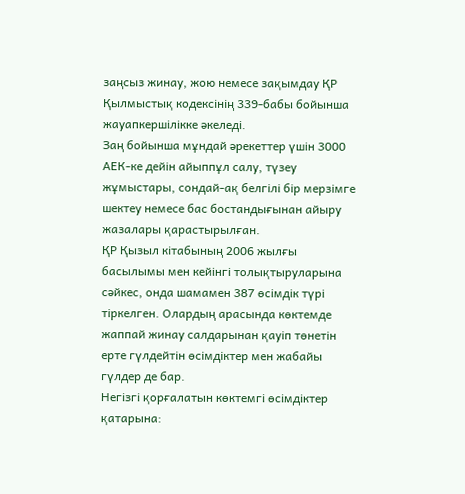заңсыз жинау, жою немесе зақымдау ҚР Қылмыстық кодексінің 339-бабы бойынша жауапкершілікке әкеледі.
Заң бойынша мұндай әрекеттер үшін 3000 АЕК-ке дейін айыппұл салу, түзеу жұмыстары, сондай-ақ белгілі бір мерзімге шектеу немесе бас бостандығынан айыру жазалары қарастырылған.
ҚР Қызыл кітабының 2006 жылғы басылымы мен кейінгі толықтыруларына сәйкес, онда шамамен 387 өсімдік түрі тіркелген. Олардың арасында көктемде жаппай жинау салдарынан қауіп төнетін ерте гүлдейтін өсімдіктер мен жабайы гүлдер де бар.
Негізгі қорғалатын көктемгі өсімдіктер қатарына: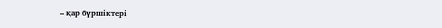– қар бүршіктері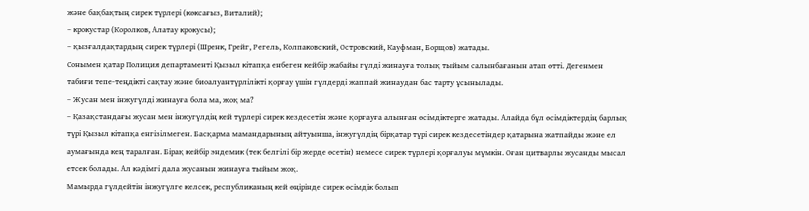және бақбақтың сирек түрлері (көксағыз, Виталий);
– крокустар (Королков, Алатау крокусы);
– қызғалдақтардың сирек түрлері (Шренк, Грейг, Регель, Колпаковский, Островский, Кауфман, Борщов) жатады.
Сонымен қатар Полиция департаменті Қызыл кітапқа енбеген кейбір жабайы гүлді жинауға толық тыйым салынбағанын атап өтті. Дегенмен табиғи тепе-теңдікті сақтау және биоалуантүрлілікті қорғау үшін гүлдерді жаппай жинаудан бас тарту ұсынылады.
– Жусан мен інжугүлді жинауға бола ма, жоқ ма?
– Қазақстандағы жусан мен інжугүлдің кей түрлері сирек кездесетін және қорғауға алынған өсімдіктерге жатады. Алайда бұл өсімдіктердің барлық түрі Қызыл кітапқа енгізілмеген. Басқарма мамандарының айтуынша, інжугүлдің бірқатар түрі сирек кездесетіндер қатарына жатпайды және ел аумағында кең таралған. Бірақ кейбір эндемик (тек белгілі бір жерде өсетін) немесе сирек түрлері қорғалуы мүмкін. Оған цитварлы жусанды мысал етсек болады. Ал кәдімгі дала жусанын жинауға тыйым жоқ.
Мамырда гүлдейтін інжугүлге келсек, республиканың кей өңірінде сирек өсімдік болып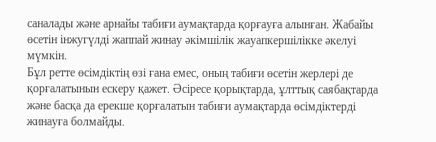саналады және арнайы табиғи аумақтарда қорғауға алынған. Жабайы өсетін інжугүлді жаппай жинау әкімшілік жауапкершілікке әкелуі мүмкін.
Бұл ретте өсімдіктің өзі ғана емес, оның табиғи өсетін жерлері де қорғалатынын ескеру қажет. Әсіресе қорықтарда, ұлттық саябақтарда және басқа да ерекше қорғалатын табиғи аумақтарда өсімдіктерді жинауға болмайды.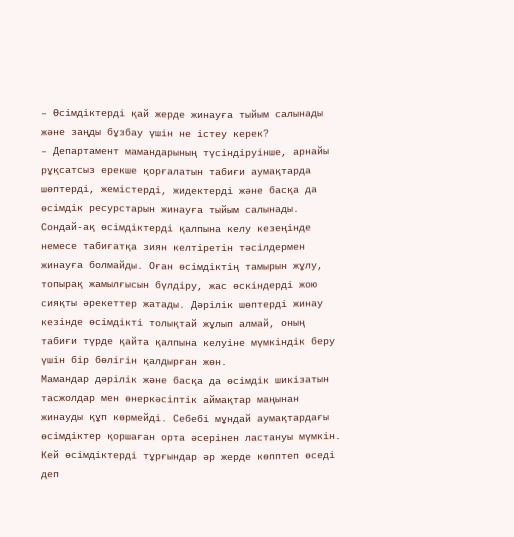– Өсімдіктерді қай жерде жинауға тыйым салынады және заңды бұзбау үшін не істеу керек?
– Департамент мамандарының түсіндіруінше, арнайы рұқсатсыз ерекше қорғалатын табиғи аумақтарда шөптерді, жемістерді, жидектерді және басқа да өсімдік ресурстарын жинауға тыйым салынады. Сондай-ақ өсімдіктерді қалпына келу кезеңінде немесе табиғатқа зиян келтіретін тәсілдермен жинауға болмайды. Оған өсімдіктің тамырын жұлу, топырақ жамылғысын бүлдіру, жас өскіндерді жою сияқты әрекеттер жатады. Дәрілік шөптерді жинау кезінде өсімдікті толықтай жұлып алмай, оның табиғи түрде қайта қалпына келуіне мүмкіндік беру үшін бір бөлігін қалдырған жөн.
Мамандар дәрілік және басқа да өсімдік шикізатын тасжолдар мен өнеркәсіптік аймақтар маңынан жинауды құп көрмейді. Себебі мұндай аумақтардағы өсімдіктер қоршаған орта әсерінен ластануы мүмкін.
Кей өсімдіктерді тұрғындар әр жерде көпптеп өседі деп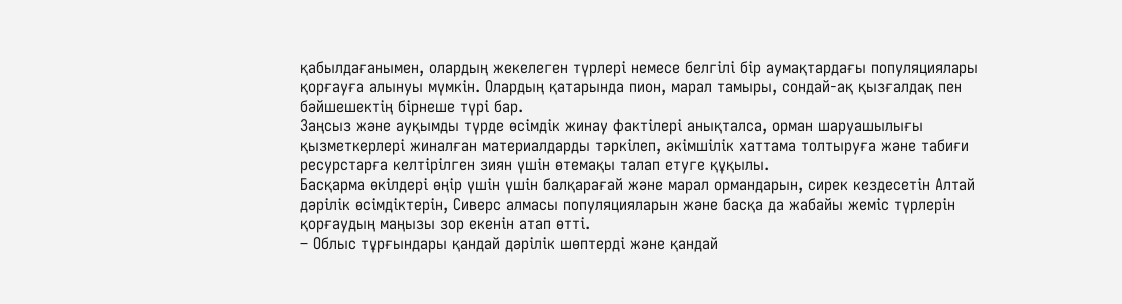қабылдағанымен, олардың жекелеген түрлері немесе белгілі бір аумақтардағы популяциялары қорғауға алынуы мүмкін. Олардың қатарында пион, марал тамыры, сондай-ақ қызғалдақ пен бәйшешектің бірнеше түрі бар.
Заңсыз және ауқымды түрде өсімдік жинау фактілері анықталса, орман шаруашылығы қызметкерлері жиналған материалдарды тәркілеп, әкімшілік хаттама толтыруға және табиғи ресурстарға келтірілген зиян үшін өтемақы талап етуге құқылы.
Басқарма өкілдері өңір үшін үшін балқарағай және марал ормандарын, сирек кездесетін Алтай дәрілік өсімдіктерін, Сиверс алмасы популяцияларын және басқа да жабайы жеміс түрлерін қорғаудың маңызы зор екенін атап өтті.
– Облыс тұрғындары қандай дәрілік шөптерді және қандай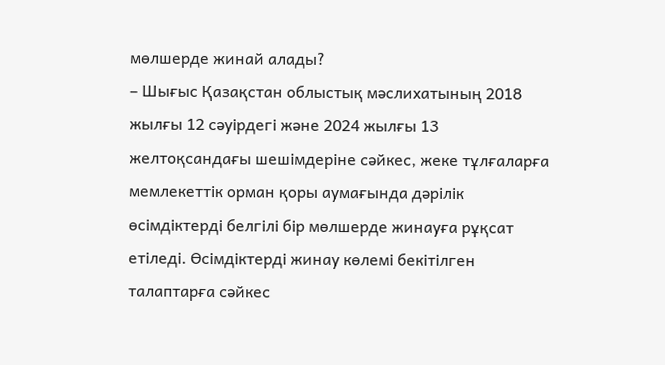мөлшерде жинай алады?
– Шығыс Қазақстан облыстық мәслихатының 2018 жылғы 12 сәуірдегі және 2024 жылғы 13 желтоқсандағы шешімдеріне сәйкес, жеке тұлғаларға мемлекеттік орман қоры аумағында дәрілік өсімдіктерді белгілі бір мөлшерде жинауға рұқсат етіледі. Өсімдіктерді жинау көлемі бекітілген талаптарға сәйкес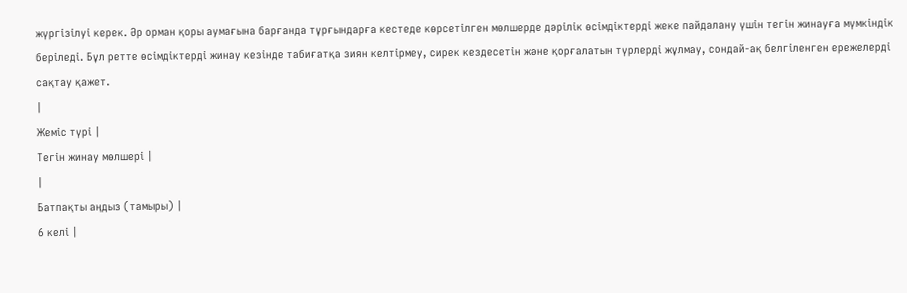жүргізілуі керек. Әр орман қоры аумағына барғанда тұрғындарға кестеде көрсетілген мөлшерде дәрілік өсімдіктерді жеке пайдалану үшін тегін жинауға мүмкіндік беріледі. Бұл ретте өсімдіктерді жинау кезінде табиғатқа зиян келтірмеу, сирек кездесетін және қорғалатын түрлерді жұлмау, сондай-ақ белгіленген ережелерді сақтау қажет.
|
Жеміс түрі |
Тегін жинау мөлшері |
|
Батпақты аңдыз (тамыры) |
6 келі |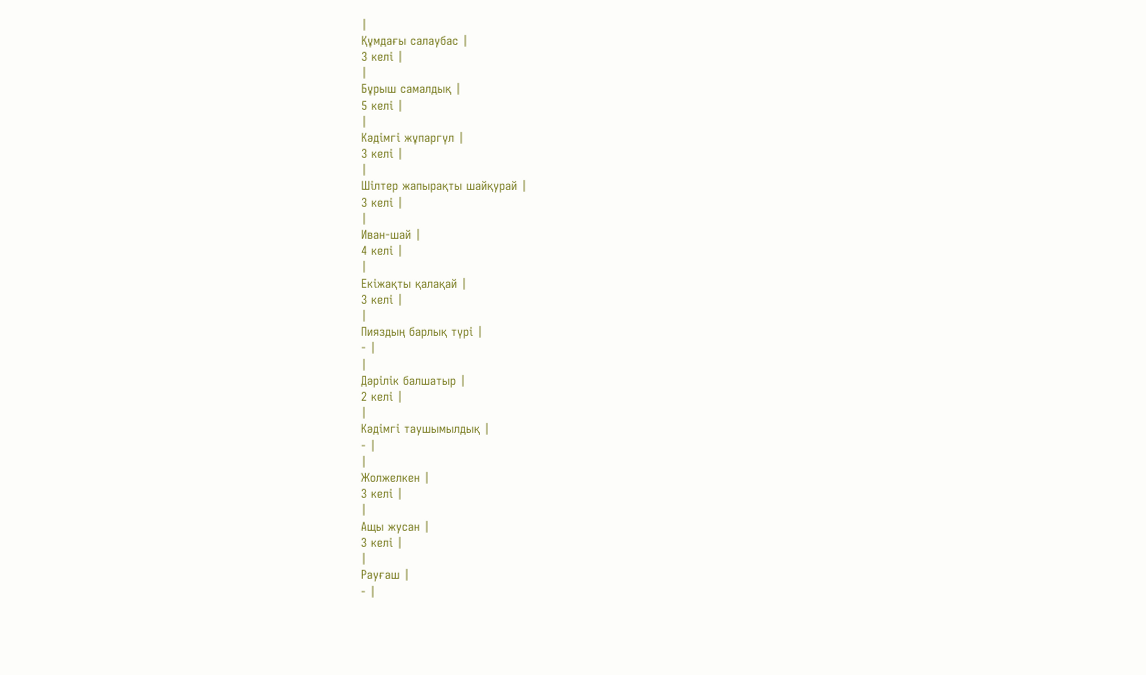|
Құмдағы салаубас |
3 келі |
|
Бұрыш самалдық |
5 келі |
|
Кәдімгі жұпаргүл |
3 келі |
|
Шілтер жапырақты шайқурай |
3 келі |
|
Иван-шай |
4 келі |
|
Екіжақты қалақай |
3 келі |
|
Пияздың барлық түрі |
- |
|
Дәрілік балшатыр |
2 келі |
|
Кәдімгі таушымылдық |
- |
|
Жолжелкен |
3 келі |
|
Ащы жусан |
3 келі |
|
Рауғаш |
- |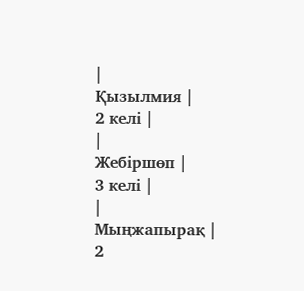|
Қызылмия |
2 келі |
|
Жебіршөп |
3 келі |
|
Мыңжапырақ |
2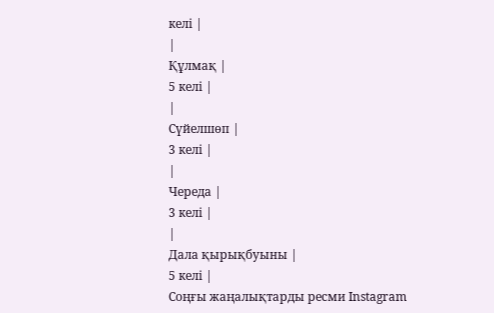келі |
|
Құлмақ |
5 келі |
|
Сүйелшөп |
3 келі |
|
Череда |
3 келі |
|
Дала қырықбуыны |
5 келі |
Соңғы жаңалықтарды ресми Instagram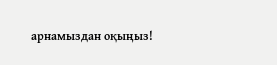арнамыздан оқыңыз!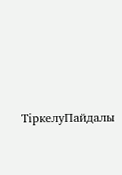ТіркелуПайдалы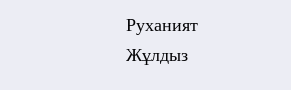Руханият
Жұлдыз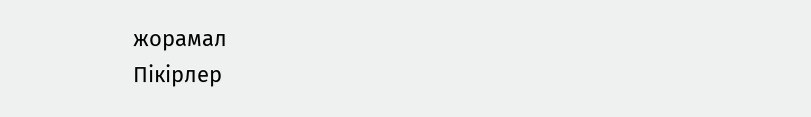жорамал
Пікірлер